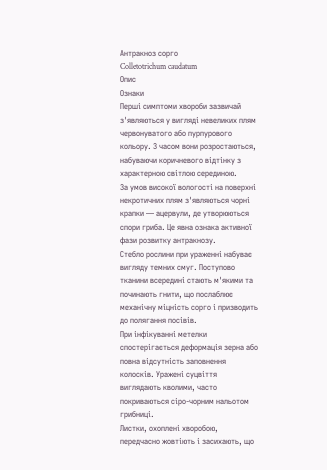Антракноз сорго
Colletotrichum caudatum
Опис
Ознаки
Перші симптоми хвороби зазвичай з'являються у вигляді невеликих плям червонуватого або пурпурового кольору. З часом вони розростаються, набуваючи коричневого відтінку з характерною світлою серединою.
За умов високої вологості на поверхні некротичних плям з'являються чорні крапки — ацервули, де утворюються спори гриба. Це явна ознака активної фази розвитку антракнозу.
Стебло рослини при ураженні набуває вигляду темних смуг. Поступово тканини всередині стають м'якими та починають гнити, що послаблює механічну міцність сорго і призводить до полягання посівів.
При інфікуванні метелки спостерігається деформація зерна або повна відсутність заповнення колосків. Уражені суцвіття виглядають кволими, часто покриваються сіро-чорним нальотом грибниці.
Листки, охоплені хворобою, передчасно жовтіють і засихають, що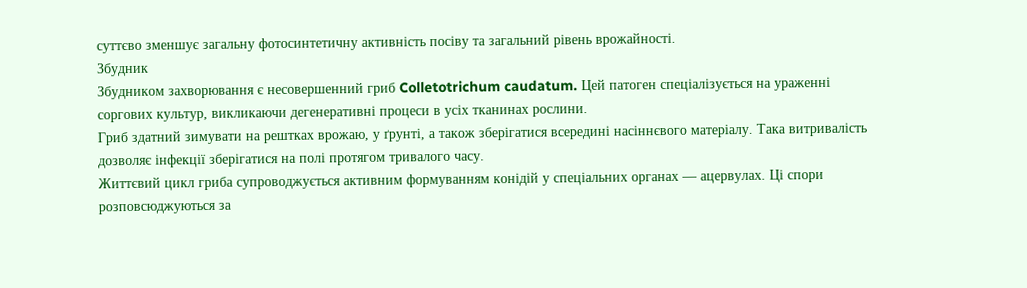суттєво зменшує загальну фотосинтетичну активність посіву та загальний рівень врожайності.
Збудник
Збудником захворювання є несовершенний гриб Colletotrichum caudatum. Цей патоген спеціалізується на ураженні соргових культур, викликаючи дегенеративні процеси в усіх тканинах рослини.
Гриб здатний зимувати на рештках врожаю, у ґрунті, а також зберігатися всередині насіннєвого матеріалу. Така витривалість дозволяє інфекції зберігатися на полі протягом тривалого часу.
Життєвий цикл гриба супроводжується активним формуванням конідій у спеціальних органах — ацервулах. Ці спори розповсюджуються за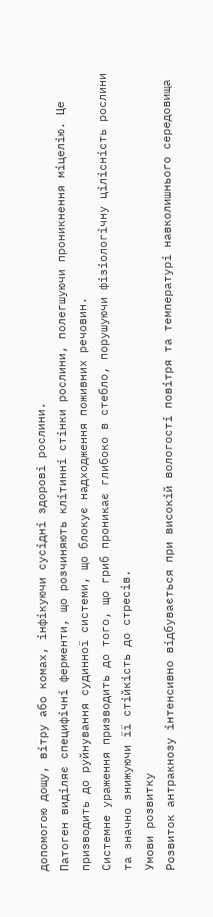допомогою дощу, вітру або комах, інфікуючи сусідні здорові рослини.
Патоген виділяє специфічні ферменти, що розчиняють клітинні стінки рослини, полегшуючи проникнення міцелію. Це призводить до руйнування судинної системи, що блокує надходження поживних речовин.
Системне ураження призводить до того, що гриб проникає глибоко в стебло, порушуючи фізіологічну цілісність рослини та значно знижуючи її стійкість до стресів.
Умови розвитку
Розвиток антракнозу інтенсивно відбувається при високій вологості повітря та температурі навколишнього середовища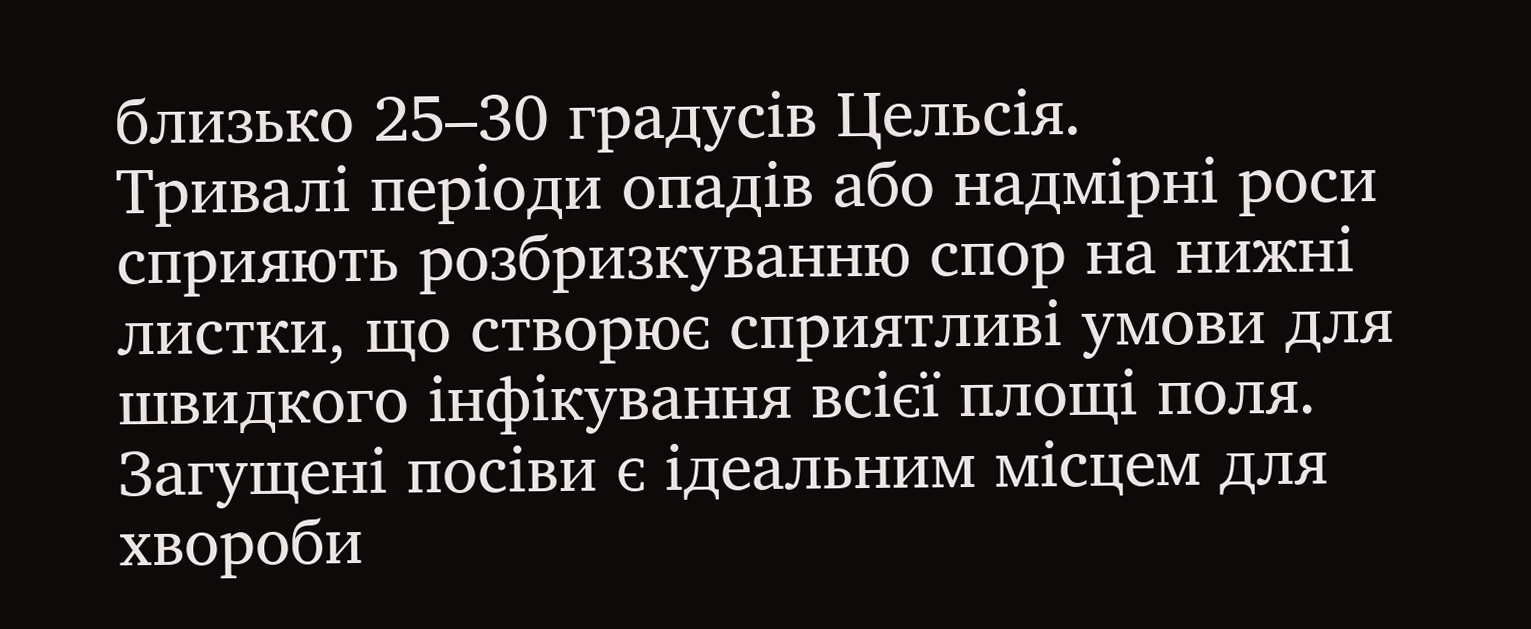близько 25–30 градусів Цельсія.
Тривалі періоди опадів або надмірні роси сприяють розбризкуванню спор на нижні листки, що створює сприятливі умови для швидкого інфікування всієї площі поля.
Загущені посіви є ідеальним місцем для хвороби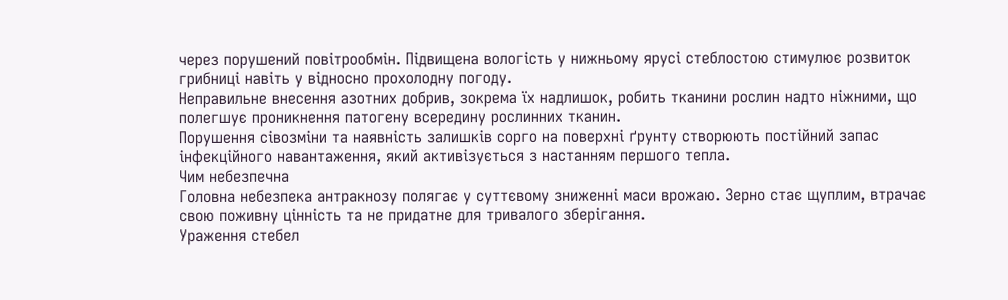через порушений повітрообмін. Підвищена вологість у нижньому ярусі стеблостою стимулює розвиток грибниці навіть у відносно прохолодну погоду.
Неправильне внесення азотних добрив, зокрема їх надлишок, робить тканини рослин надто ніжними, що полегшує проникнення патогену всередину рослинних тканин.
Порушення сівозміни та наявність залишків сорго на поверхні ґрунту створюють постійний запас інфекційного навантаження, який активізується з настанням першого тепла.
Чим небезпечна
Головна небезпека антракнозу полягає у суттєвому зниженні маси врожаю. Зерно стає щуплим, втрачає свою поживну цінність та не придатне для тривалого зберігання.
Ураження стебел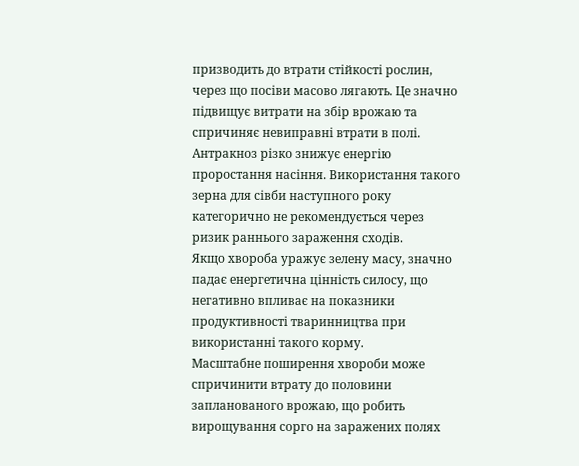призводить до втрати стійкості рослин, через що посіви масово лягають. Це значно підвищує витрати на збір врожаю та спричиняє невиправні втрати в полі.
Антракноз різко знижує енергію проростання насіння. Використання такого зерна для сівби наступного року категорично не рекомендується через ризик раннього зараження сходів.
Якщо хвороба уражує зелену масу, значно падає енергетична цінність силосу, що негативно впливає на показники продуктивності тваринництва при використанні такого корму.
Масштабне поширення хвороби може спричинити втрату до половини запланованого врожаю, що робить вирощування сорго на заражених полях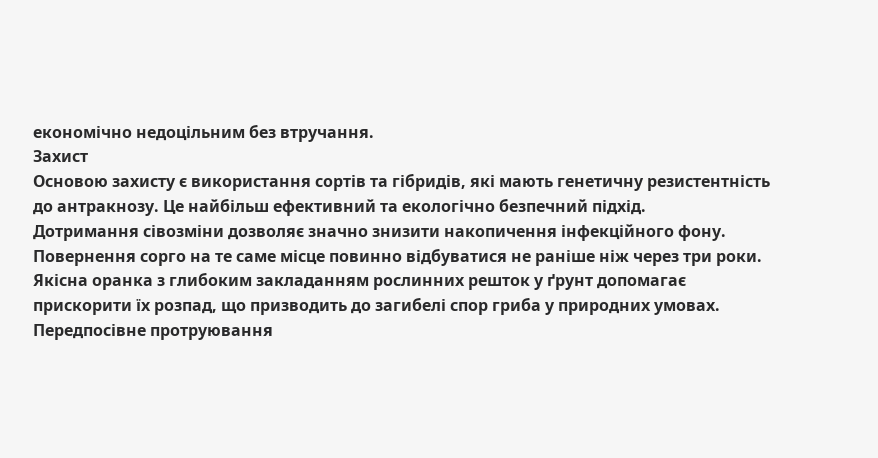економічно недоцільним без втручання.
Захист
Основою захисту є використання сортів та гібридів, які мають генетичну резистентність до антракнозу. Це найбільш ефективний та екологічно безпечний підхід.
Дотримання сівозміни дозволяє значно знизити накопичення інфекційного фону. Повернення сорго на те саме місце повинно відбуватися не раніше ніж через три роки.
Якісна оранка з глибоким закладанням рослинних решток у ґрунт допомагає прискорити їх розпад, що призводить до загибелі спор гриба у природних умовах.
Передпосівне протруювання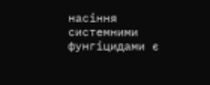насіння системними фунгіцидами є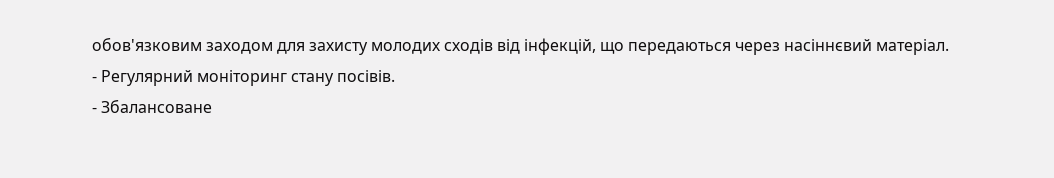обов'язковим заходом для захисту молодих сходів від інфекцій, що передаються через насіннєвий матеріал.
- Регулярний моніторинг стану посівів.
- Збалансоване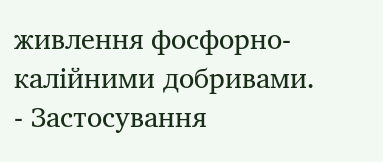живлення фосфорно-калійними добривами.
- Застосування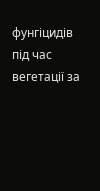фунгіцидів під час вегетації за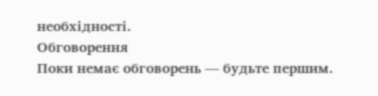необхідності.
Обговорення
Поки немає обговорень — будьте першим.